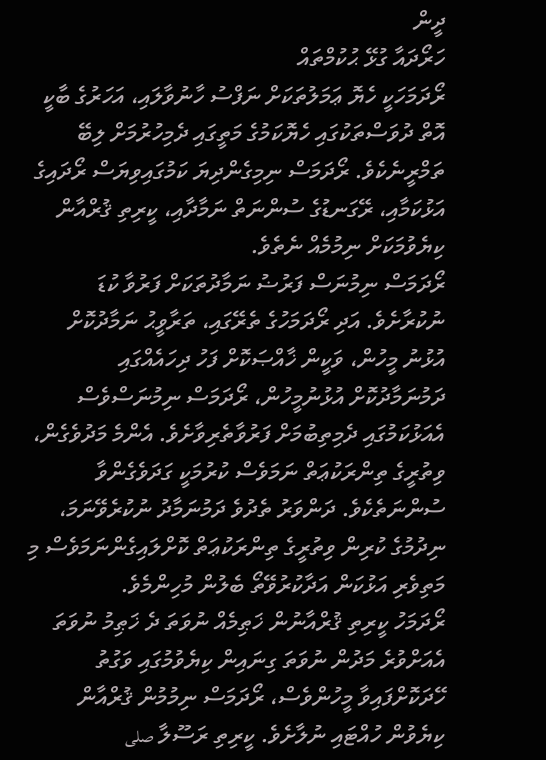ދީން
ހަރޯދައާ ގުޅޭ ޙުކުމްތައް
ރޯދަމަހަކީ ހެޔޮ ޢަމަލުތަކަށް ނަފްސު ހާނުވާލައި، އަހަރުގެ ބާކީ އޮތް ދުވަސްތަކުގައި ހެޔޮކަމުގެ މަތީގައި ދެމިހުރުމަށް ލިބޭ ތަމްރީނެކެވެ. ރޯދަމަސް ނިމިގެންދިޔަ ކަމުގައިވިޔަސް ރޯދައިގެ އަޅުކަމާއި، ރޭގަނޑުގެ ސުންނަތް ނަމާދާއި، ކީރިތި ޤުރްއާން ކިޔެވުމަކަށް ނިމުމެއް ނެތެވެ.
ރޯދަމަސް ނިމުނަސް ފަރުޟު ނަމާދުތަކަށް ފަރުވާ ކުޑަ ނުކުރާށެވެ. އަދި ރޯދަމަހުގެ ތެރޭގައި، ތަރާވީޙު ނަމާދުކޮށް އުޅުނު މީހުން، ވަކީން ޚާއްޞަކޮށް ފަހު ދިހައެއްގައި ދަމުނަމާދުކޮށް އުޅުނުމީހުން، ރޯދަމަސް ނިމުނަސްވެސް އެއަޅުކަމުގައި ދެމިތިބުމަށް ފަރުވާތެރިވާށެވެ. އެންމެ މަދުވެގެން، ވިތުރީގެ ތިންރަކުޢަތް ނަމަވެސް ކުރުމަކީ ގަދަވެގެންވާ ސުންނަތެކެވެ. ދަންވަރު ތެދުވެ ދަމުނަމާދު ނުކުރެވޭނަމަ، ނިދުމުގެ ކުރިން ވިތުރީގެ ތިންރަކުޢަތް ކޮށްލައިގެންނަމަވެސް މި މަތިވެރި އަޅުކަން އަދާކުރުވޭތޯ ބެލުން މުހިންމެވެ.
ރޯދަމަހު ކީރިތި ޤުރްއާނުން ޚަޠިމެއް ނުވަތަ ދެ ޚަޠިމު ނުވަތަ އެއަށްވުރެ މަދުން ނުވަތަ ގިނައިން ކިޔެވުމުގައި ވަގުތު ހޭދަކޮށްފައިވާ މީހުންވެސް، ރޯދަމަސް ނިމުމުން ޤުރްއާން ކިޔެވުން ހުއްޓައި ނުލާށެވެ. ކީރިތި ރަސޫލާ صلى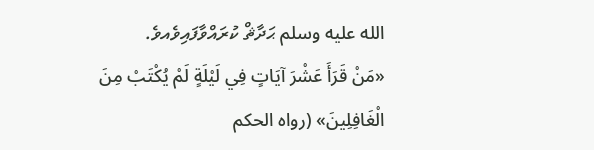الله عليه وسلم ޙަދާޘް ކުރައްވާފައިވެއވެ.
«مَنْ قَرَأَ عَشْرَ آيَاتٍ فِي لَيْلَةٍ لَمْ يُكْتَبْ مِنَ الْغَافِلِينَ» (رواه الحكم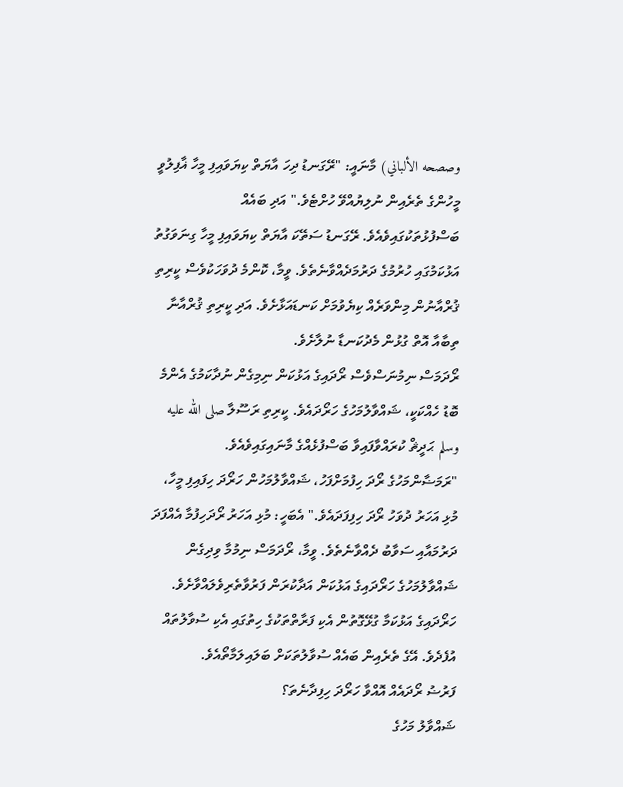وصصحه الألباني) މާނައީ: "ރޭގަނޑު ދިހަ އާޔަތް ކިޔަވައިފި މީހާ ޣާފިލުވީ މީހުންގެ ތެރެއިން ނުލިޔުއްވޭ ހުށްޓެވެ." އަދި ބައެއް ބަސްފުޅުތަކުގައިވެއެވެ. ރޭގަނޑު ސަތޭކަ އާޔަތް ކިޔަވައިފި މީހާ ގިނަވަގުތު އަޅުކަމުގައި ހުރުމުގެ ދަރުމަދެއްވާނެތެވެ. ވީމާ، ކޮންމެ ދުވަހަކުވެސް ކީރިތި ޤުރްއާނުން މިންވަރެއް ކިޔެވުމަށް ކަނޑައަޅާށެވެ. އަދި ކީރިތި ޤުރްއާނާ ތިބާއާ އޮތް ގުޅުން މެދުކަނޑާ ނުލާށެވެ.
ރޯދަމަސް ނިމުނަސްވެސް ރޯދައިގެ އަޅުކަން ނިމިގެން ނުދާކަމުގެ އެންމެ ބޮޑު ހެއްކަކީ، ޝައްވާލުމަހުގެ ހަރޯދައެވެ. ކީރިތި ރަސޫލާ صلى الله عليه وسلم ޙަދީޘް ކުރައްވާފައިވާ ބަސްފުޅެއްގެ މާނައިގައިވެއެވެ. "ރަމަޟާންމަހުގެ ރޯދަ ހިފުމަށްފަހު، ޝައްވާލުމަހުން ހަރޯދަ ހިފައިފި މީހާ، މުޅި އަހަރު ދުވަހު ރޯދަ ހިފިފަދައެވެ." އެބަހީ: މުޅި އަހަރު ރޯދަހިފުމާ އެއްފަދަ ދަރުމައާއި ސަވާބު ދެއްވާނެތެވެ. ވީމާ، ރޯދަމަސް ނިމުމާ ވިދިގެން ޝައްވާލުމަހުގެ ހަރޯދައިގެ އަޅުކަން އަދާކުރަން ފަރުވާތެރިވެލައްވާށެވެ.
ހަރޯދައިގެ އަޅުކަމާ ގުޅޭގޮތުން އެކި ފަރާތްތަކުގެ ހިތުގައި އެކި ސުވާލުތައް އުފެދެވެ. އޭގެ ތެރެއިން ބައެއް ސުވާލުތަކަށް ބަލައިލަމާތޯއެވެ.
ފަރުޟު ރޯދައެއް އޮއްވާ ހަރޯދަ ހިފިދާނެތަ؟
ޝައްވާލު މަހުގެ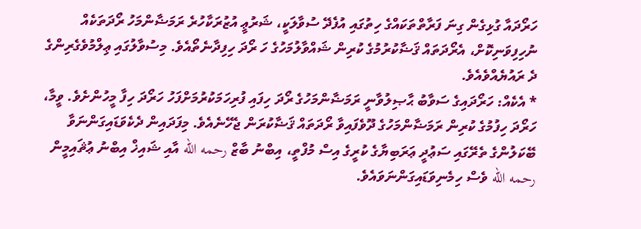ހަރޯދައާ ގުޅިގެން ގިނަ ފަރާތްތަކައްގެ ހިތުގައި އުފެދޭ ސުވާލަކީ، ޝަރުޢީ އުޒުރަކާހުރެ ރަމަޟާންމަހު ރޯދަތަކެއް ނުހިފިވަނިކޮށް، އެރޯދަތައް ޤަޟާކުރުމުގެ ކުރިން ޝައްވާލުމަހުގެ ހަ ރޯދަ ހިފިދާނެތޯއެވެ. މިސުވާލުގައި ޢިލްމުވެގެރިންގެ ދެ ރައުޔެއްވެއެވެ.
* އެކެއް: ހަރޯދައިގެ ސަވާބު ޙާޞިލުވާނީ ރަމަޟާންމަހުގެ ރޯދަ ހިފައި ފުރިހަމަކުރުމަށްފަހު ހަރޯދަ ހިފާ މީހުންށެވެ. ވީމާ، ހަރޯދަ ހިފުމުގެ ކުރިން ރަމަޟާންމަހުގެ ދޫވެފައިވާ ރޯދަތައް ޤަޟާކުރަން ޖެހޭނެއެވެ. މިފަދައިން ދެކެވަޑައިގަންނަވާ ބޭކަލުންގެ ތެރޭގައި ސަޢުދީ ޢަރަބިޔާގެ ކުރީގެ އިސް މުފްތީ، އިބްނު ބާޒް رحمه الله އާއި ޝައިޚް އިބްނު ޢުޘައިމީން رحمه الله ވެސް ހިމެނިވަޑައިގަންނަވައެވެ.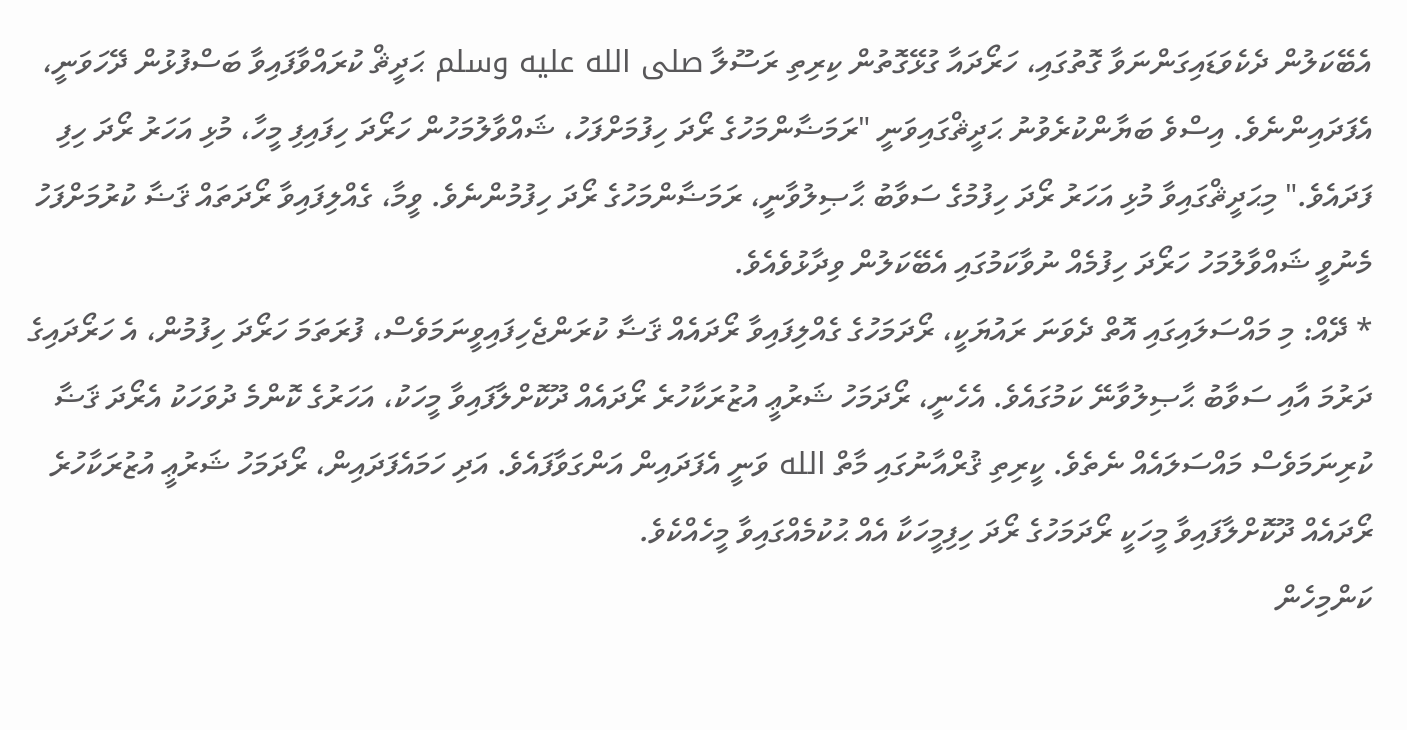އެބޭކަލުން ދެކެވަޑައިގަންނަވާ ގޮތުގައި، ހަރޯދައާ ގުޅޭގޮތުން ކިރިތި ރަސޫލާ صلى الله عليه وسلم ޙަދީޘް ކުރައްވާފައިވާ ބަސްފުޅުން ދޭހަވަނީ، އެފަދައިންނެވެ. އިސްވެ ބަޔާންކުރެވުނު ޙަދީޘްގައިވަނީ "ރަމަޟާންމަހުގެ ރޯދަ ހިފުމަށްފަހު، ޝައްވާލުމަހުން ހަރޯދަ ހިފައިފި މީހާ، މުޅި އަހަރު ރޯދަ ހިފި ފަދައެވެ." މިޙަދީޘްގައިވާ މުޅި އަހަރު ރޯދަ ހިފުމުގެ ސަވާބު ޙާޞިލުވާނީ، ރަމަޟާންމަހުގެ ރޯދަ ހިފުމުންނެވެ. ވީމާ، ގެއްލިފައިވާ ރޯދަތައް ޤަޟާ ކުރުމަށްފަހު މެނުވީ ޝައްވާލުމަހު ހަރޯދަ ހިފުމެއް ނުވާކަމުގައި އެބޭކަލުން ވިދާޅުވެއެވެ.
* ދޭއް: މި މައްސަލައިގައި އޮތް ދެވަނަ ރައުޔަކީ، ރޯދަމަހުގެ ގެއްލިފައިވާ ރޯދައެއް ޤަޟާ ކުރަންޖެހިފައިވީނަމަވެސް، ފުރަތަމަ ހަރޯދަ ހިފުމުން، އެ ހަރޯދައިގެ ދަރުމަ އާއި ސަވާބު ޙާޞިލުވާނޭ ކަމުގައެވެ. އެހެނީ، ރޯދަމަހު ޝަރުޢީ އުޒުރަކާހުރެ ރޯދައެއް ދޫކޮށްލާފައިވާ މީހަކު، އަހަރުގެ ކޮންމެ ދުވަހަކު އެރޯދަ ޤަޟާ ކުރިނަމަވެސް މައްސަލައެއް ނެތެވެ. ކީރިތި ޤުރްއާނުގައި މާތް الله ވަނީ އެފަދައިން އަންގަވާފައެވެ. އަދި ހަމައެފަދައިން، ރޯދަމަހު ޝަރުޢީ އުޒުރަކާހުރެ ރޯދައެއް ދޫކޮށްލާފައިވާ މީހަކީ ރޯދަމަހުގެ ރޯދަ ހިފިމީހަކާ އެއް ޙުކުމެއްގައިވާ މީހެއްކެވެ.
ކަންމިހެން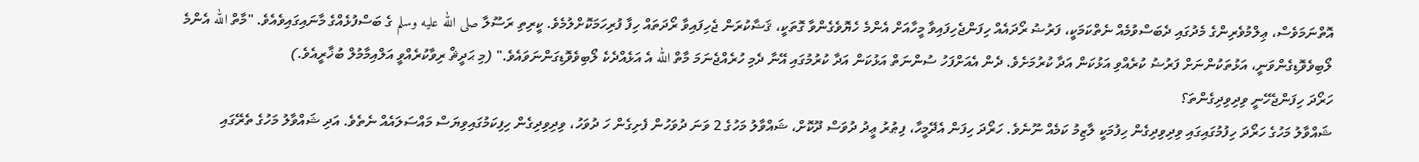އޮތްނަމަވެސް، ޢިލްމުވެރިންގެ މެދުގައި ދެބަސްވުމެއް ނެތްކަމަކީ، ފަރުޟު ރޯދައެއް ހިފަންޖެހިފައިވާ މީހާއަށް އެންމެ ހެޔޮވެގެންވާ ގޮތަކީ، ޤަޟާކުރަން ޖެހިފައިވާ ރޯދަތައް ހިފާ ފުރިހަމަކޮށްލުމެވެ. ކީރިތި ރަސޫލާ صلى الله عليه وسلم ގެ ބަސްފުޅެއްގެ މާނައިގައިވެއެވެ. "މާތް الله އެންމެ ލޯބިވެވޮޑިގެންވަނީ، އަޅުތަކުންނަށް ފަރުޟު ކުރެއްވި އަޅުކަން އަދާ ކުރުމަށެވެ. ދެން އެއަށްފަހު ސުންނަތް އަޅުކަން އަދާ ކުރުމުގައި އޭނާ ދެމި ހުރެއްޖެނަމަ މާތް الله އެ އަޅެއްދެކެ ލޯބިވެވޮޑިގަންނަވައެވެ." (މި ޙަދީޘް ރިވާކުރެއްވީ އަލްއިމާމުލް ބުޚާރީއެވެ.)
ހަރޯދަ ހިފަންޖެހޭނީ ވިދިވިދިގެންތަ؟
ޝައްވާލު މަހުގެ ހަރޯދަ ހިފުމުގައިގައި ވިދިވިދިގެން ހިފުމަކީ ލާޒިމު ކަމެއް ނޫނެވެ. ހަރޯދަ ހިފަން އެދޭމީހާ، ފިޠުރު ޢީދު ދުވަސް ދޫކޮށް، ޝައްވާލު މަހުގެ 2 ވަނަ ދުވަހުން ފެށިގެން ހަ ދުވަހު، ވިދިވިދިގެން ހިފިކަމުގައިވިޔަސް މައްސަލައެއް ނެތެވެ. އަދި ޝައްވާލު މަހުގެ ތެރޭގައި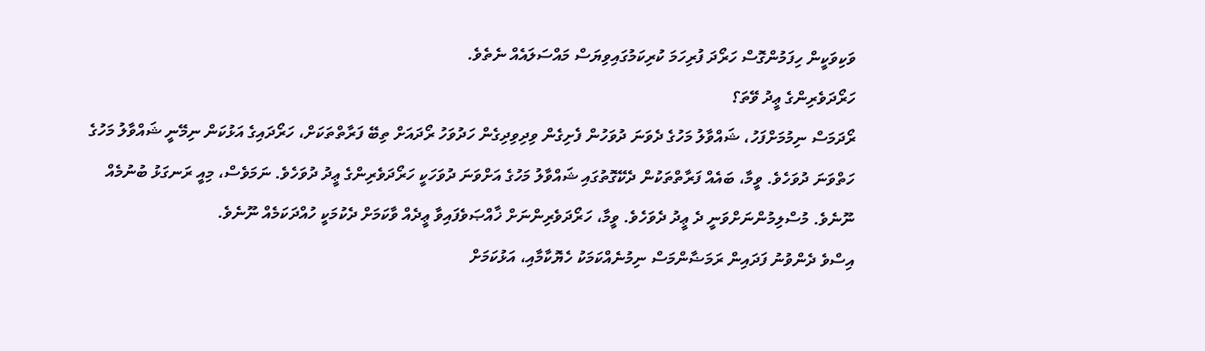ވަކިވަކީން ހިފަމުންގޮސް ހަރޯދަ ފުރިހަމަ ކުރިކަމުގައިވިޔަސް މައްސަލައެއް ނެތެވެ.
ހަރޯދަވެރިންގެ ޢީދު ވޭތަ؟
ރޯދަމަސް ނިމުމަށްފަހު، ޝައްވާލު މަހުގެ ދެވަނަ ދުވަހުން ފެށިގެން ވިދިވިދިގެން ހަދުވަހު ރޯދައަށް ތިބޭ ފަރާތްތަކަށް، ހަރޯދައިގެ އަޅުކަން ނިމޭނީ ޝައްވާލު މަހުގެ ހަތްވަނަ ދުވަހެވެ. ވީމާ، ބައެއް ފަރާތްތަކުން ދެކޭގޮތުގައި ޝައްވާލު މަހުގެ އަށްވަނަ ދުވަހަކީ ހަރޯދަވެރިންގެ ޢީދު ދުވަހެވެ. ނަމަވެސް، މިއީ ރަނގަޅު ބުނުމެއް ނޫނެވެ. މުސްލިމުންނަށްވަނީ ދެ ޢީދު ދެވަހެވެ. ވީމާ، ހަރޯދަވެރިންނަށް ޚާއްޞަވެފައިވާ ޢީދެއް ވާކަމަށް ދެކުމަކީ ހުއްދަކަމެއް ނޫނެވެ.
އިސްވެ ދެންވުނު ފަދައިން ރަމަޟާންމަސް ނިމުނެއްކަމަކު ހެޔޮކާމާއި، އަޅުކަމަށް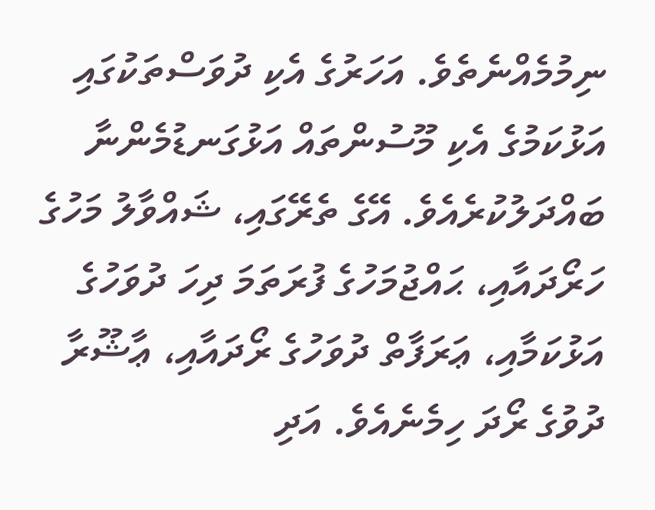ނިމުމެއްނެތެވެ. އަހަރުގެ އެކި ދުވަސްތަކުގައި އަޅުކަމުގެ އެކި މޫސުންތައް އަޅުގަނޑުމެންނާ ބައްދަލުކުރެއެވެ. އޭގެ ތެރޭގައި، ޝައްވާލު މަހުގެ ހަރޯދައާއި، ޙައްޖުމަހުގެ ފުރަތަމަ ދިހަ ދުވަހުގެ އަޅުކަމާއި، ޢަރަފާތް ދުވަހުގެ ރޯދައާއި، ޢާޝޫރާ ދުވުގެ ރޯދަ ހިމެނެއެވެ. އަދި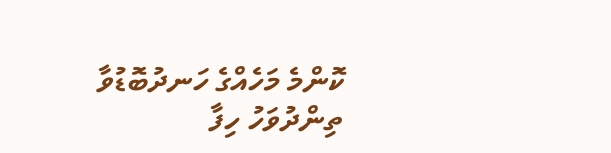ކޮންމެ މަހެއްގެ ހަނދުބޮޑުވާ ތިންދުވަހު ހިފާ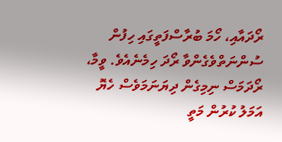ރޯދައާއި، ހޯމަ ބުރާސްފަތީގައި ހިފުން ސުންނަތްވެގެންވާ ރޯދަ ހިމެނެއެވެ. ވީމާ، ރޯދަމަސް ނިމިގެން ދިޔަނަމަވެސް ހެޔޮ އަމަލު ކުރުން މަތީ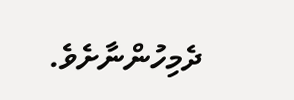ދެމިހުންނާށެވެ.